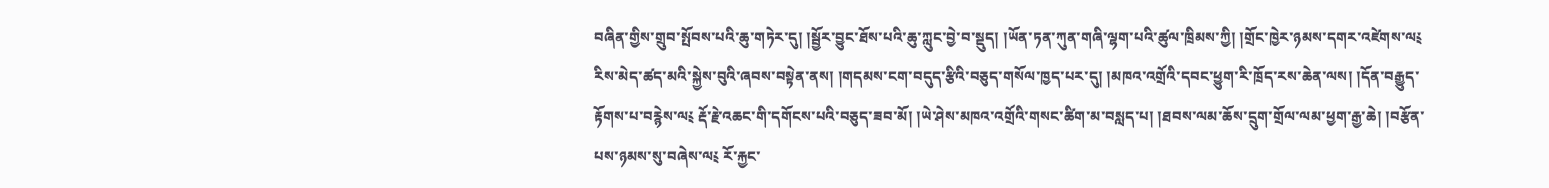བཞིན་གྱིས་གྲུབ་སྤོབས་པའི་ཆུ་གཏེར་དུ། །སྦྱོར་བྱུང་ཐོས་པའི་ཆུ་ཀླུང་བྱེ་བ་སྡུད། །ཡོན་ཏན་ཀུན་གཞི་ལྷག་པའི་ཚུལ་ཁྲིམས་ཀྱི། །གྲོང་ཁྱེར་ཉམས་དགར་འཛེགས་ལ༴ རིས་མེད་ཚད་མའི་སྐྱེས་བུའི་ཞབས་བསྟེན་ནས། །གདམས་ངག་བདུད་རྩིའི་བཅུད་གསོལ་ཁྱད་པར་དུ། །མཁའ་འགྲོའི་དབང་ཕྱུག་རི་ཁྲོད་རས་ཆེན་ལས། །དོན་བརྒྱུད་རྟོགས་པ་བརྙེས་ལ༴ རྡོ་རྗེ་འཆང་གི་དགོངས་པའི་བཅུད་ཟབ་མོ། །ཡེ་ཤེས་མཁའ་འགྲོའི་གསང་ཚིག་མ་བསླད་པ། །ཐབས་ལམ་ཆོས་དྲུག་གྲོལ་ལམ་ཕྱག་རྒྱ་ཆེ། །བརྩོན་པས་ཉམས་སུ་བཞེས་ལ༴ རོ་རྐྱང་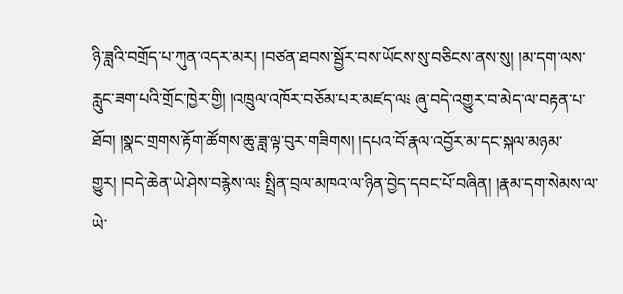ཉི་ཟླའི་བགྲོད་པ་ཀུན་འདར་མར། །བཙན་ཐབས་སྦྱོར་བས་ཡོངས་སུ་བཅིངས་ནས་སུ། །མ་དག་ལས་རླུང་ཟག་པའི་གྲོང་ཁྱེར་གྱི། །འཁྲུལ་འཁོར་བཅོམ་པར་མཛད་ལ༴ ཞུ་བདེ་འགྱུར་བ་མེད་ལ་བརྟན་པ་ཐོབ། །སྣང་གྲགས་རྟོག་ཚོགས་ཆུ་ཟླ་ལྟ་བུར་གཟིགས། །དཔའ་བོ་རྣལ་འབྱོར་མ་དང་སྐལ་མཉམ་གྱུར། །བདེ་ཆེན་ཡེ་ཤེས་བརྙེས་ལ༴ སྤྲིན་བྲལ་མཁའ་ལ་ཉིན་བྱེད་དབང་པོ་བཞིན། །རྣམ་དག་སེམས་ལ་ཡེ་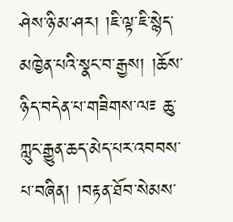ཤེས་ཉི་མ་ཤར། །ཇི་ལྟ་ཇི་སྙེད་མཁྱེན་པའི་སྣང་བ་རྒྱས། །ཆོས་ཉིད་བདེན་པ་གཟིགས་ལ༴ ཆུ་ཀླུང་རྒྱུན་ཆད་མེད་པར་འབབས་པ་བཞིན། །བརྟན་ཐོབ་སེམས་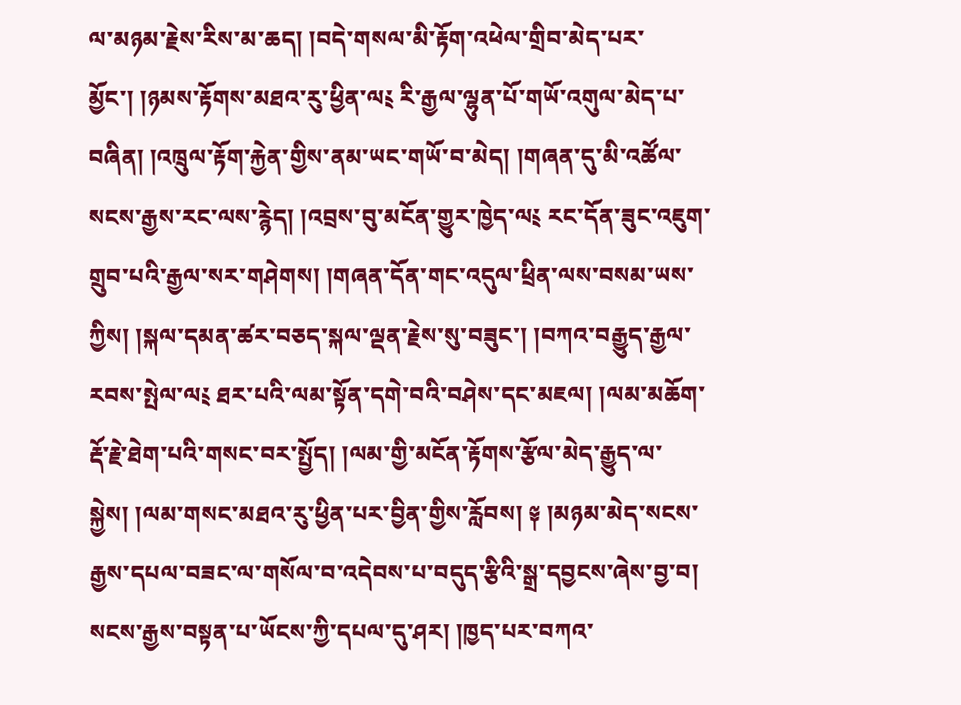ལ་མཉམ་རྗེས་རིས་མ་ཆད། །བདེ་གསལ་མི་རྟོག་འཕེལ་གྲིབ་མེད་པར་མྱོང་། །ཉམས་རྟོགས་མཐའ་རུ་ཕྱིན་ལ༴ རི་རྒྱལ་ལྷུན་པོ་གཡོ་འགུལ་མེད་པ་བཞིན། །འཁྲུལ་རྟོག་རྐྱེན་གྱིས་ནམ་ཡང་གཡོ་བ་མེད། །གཞན་དུ་མི་འཚོལ་སངས་རྒྱས་རང་ལས་རྙེད། །འབྲས་བུ་མངོན་གྱུར་ཁྱེད་ལ༴ རང་དོན་ཟུང་འཇུག་གྲུབ་པའི་རྒྱལ་སར་གཤེགས། །གཞན་དོན་གང་འདུལ་ཕྲིན་ལས་བསམ་ཡས་ཀྱིས། །སྐལ་དམན་ཚར་བཅད་སྐལ་ལྡན་རྗེས་སུ་བཟུང་། །བཀའ་བརྒྱུད་རྒྱལ་རབས་སྤེལ་ལ༴ ཐར་པའི་ལམ་སྟོན་དགེ་བའི་བཤེས་དང་མཇལ། །ལམ་མཆོག་རྡོ་རྗེ་ཐེག་པའི་གསང་བར་སྤྱོད། །ལམ་གྱི་མངོན་རྟོགས་རྩོལ་མེད་རྒྱུད་ལ་སྐྱེས། །ལམ་གསང་མཐའ་རུ་ཕྱིན་པར་བྱིན་གྱིས་རློབས། ༈ །མཉམ་མེད་སངས་རྒྱས་དཔལ་བཟང་ལ་གསོལ་བ་འདེབས་པ་བདུད་རྩིའི་སྒྲ་དབྱངས་ཞེས་བྱ་བ། སངས་རྒྱས་བསྟན་པ་ཡོངས་ཀྱི་དཔལ་དུ་ཤར། །ཁྱད་པར་བཀའ་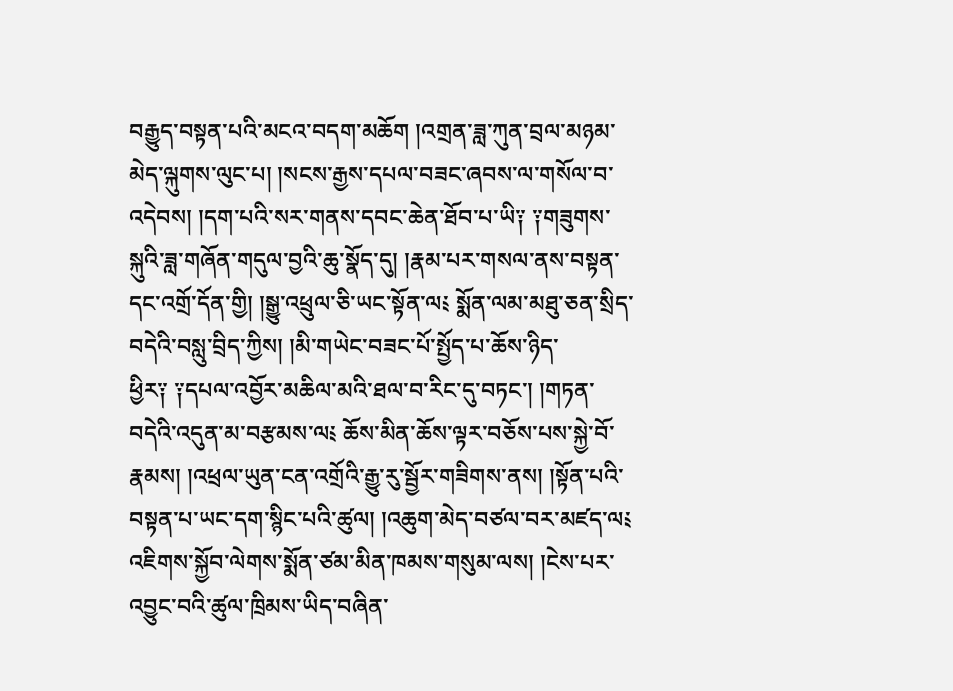བརྒྱུད་བསྟན་པའི་མངའ་བདག་མཆོག །འགྲན་ཟླ་ཀུན་བྲལ་མཉམ་མེད་ལྐུགས་ལུང་པ། །སངས་རྒྱས་དཔལ་བཟང་ཞབས་ལ་གསོལ་བ་འདེབས། །དག་པའི་སར་གནས་དབང་ཆེན་ཐོབ་པ་ཡི༑ ༑གཟུགས་སྐུའི་ཟླ་གཞོན་གདུལ་བྱའི་ཆུ་སྣོད་དུ། །རྣམ་པར་གསལ་ནས་བསྟན་དང་འགྲོ་དོན་གྱི། །སྒྱུ་འཕྲུལ་ཅི་ཡང་སྟོན་ལ༴ སྨོན་ལམ་མཐུ་ཅན་སྲིད་བདེའི་བསླུ་བྲིད་ཀྱིས། །མི་གཡེང་བཟང་པོ་སྤྱོད་པ་ཆོས་ཉིད་ཕྱིར༑ ༑དཔལ་འབྱོར་མཆིལ་མའི་ཐལ་བ་རིང་དུ་བཏང་། །གཏན་བདེའི་འདུན་མ་བརྩམས་ལ༴ ཆོས་མིན་ཆོས་ལྟར་བཅོས་པས་སྐྱེ་བོ་རྣམས། །འཕྲལ་ཡུན་ངན་འགྲོའི་རྒྱུ་རུ་སྦྱོར་གཟིགས་ནས། །སྟོན་པའི་བསྟན་པ་ཡང་དག་སྙིང་པའི་ཚུལ། །འཆུག་མེད་བཙལ་བར་མཛད་ལ༴ འཇིགས་སྐྱོབ་ལེགས་སྨོན་ཙམ་མིན་ཁམས་གསུམ་ལས། །ངེས་པར་འབྱུང་བའི་ཚུལ་ཁྲིམས་ཡིད་བཞིན་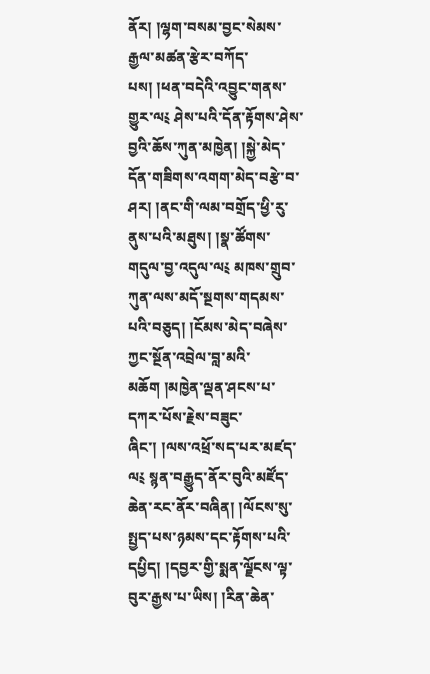ནོར། །ལྷག་བསམ་བྱང་སེམས་རྒྱལ་མཚན་རྩེར་བཀོད་པས། །ཕན་བདེའི་འབྱུང་གནས་གྱུར་ལ༴ ཤེས་པའི་དོན་རྟོགས་ཤེས་བྱའི་ཆོས་ཀུན་མཁྱེན། །སྐྱེ་མེད་དོན་གཟིགས་འགག་མེད་བརྩེ་བ་ཤར། །ནང་གི་ལམ་བགྲོད་ཕྱི་རུ་ནུས་པའི་མཐུས། །སྣ་ཚོགས་གདུལ་བྱ་འདུལ་ལ༴ མཁས་གྲུབ་ཀུན་ལས་མདོ་སྔགས་གདམས་པའི་བཅུད། །ངོམས་མེད་བཞེས་ཀྱང་སྔོན་འབྲེལ་བླ་མའི་མཆོག །མཁྱེན་ལྡན་ཤངས་པ་དཀར་པོས་རྗེས་བཟུང་ཞིང་། །ལས་འཕྲོ་སད་པར་མཛད་ལ༴ སྙན་བརྒྱུད་ནོར་བུའི་མཛོད་ཆེན་རང་ནོར་བཞིན། །ལོངས་སུ་སྤྱད་པས་ཉམས་དང་རྟོགས་པའི་དཔྱིད། །དབྱར་གྱི་སྨན་ལྗོངས་ལྟ་བུར་རྒྱས་པ་ཡིས། །རིན་ཆེན་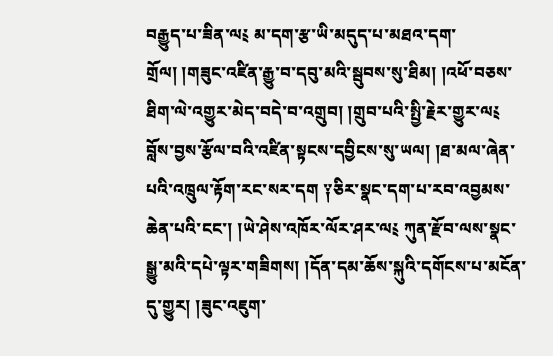བརྒྱུད་པ་ཟིན་ལ༴ མ་དག་རྩ་ཡི་མདུད་པ་མཐའ་དག་གྲོལ། །གཟུང་འཛིན་རྒྱུ་བ་དབུ་མའི་སྦུབས་སུ་ཐིམ། །འཕོ་བཅས་ཐིག་ལེ་འགྱུར་མེད་བདེ་བ་འགྲུབ། །གྲུབ་པའི་སྤྱི་རྗེར་གྱུར་ལ༴ བློས་བྱས་རྩོལ་བའི་འཛིན་སྟངས་དབྱིངས་སུ་ཡལ། །ཐ་མལ་ཞེན་པའི་འཁྲུལ་རྟོག་རང་སར་དག ༑ཅིར་སྣང་དག་པ་རབ་འབྱམས་ཆེན་པའི་ངང་། །ཡེ་ཤེས་འཁོར་ལོར་ཤར་ལ༴ ཀུན་རྫོབ་ལས་སྣང་སྒྱུ་མའི་དཔེ་ལྟར་གཟིགས། །དོན་དམ་ཆོས་སྐུའི་དགོངས་པ་མངོན་དུ་གྱུར། །ཟུང་འཇུག་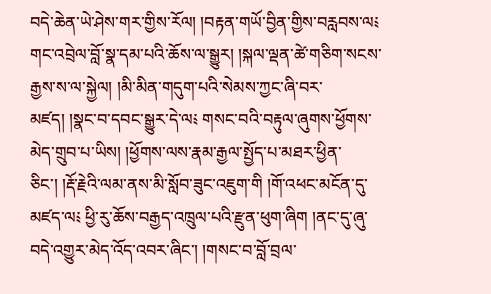བདེ་ཆེན་ཡེ་ཤེས་གར་གྱིས་རོལ། །བརྟན་གཡོ་བྱིན་གྱིས་བརླབས་ལ༴ གང་འབྲེལ་བློ་སྣ་དམ་པའི་ཆོས་ལ་སྒྱུར། །སྐལ་ལྡན་ཚེ་གཅིག་སངས་རྒྱས་ས་ལ་སྐྱེལ། །མི་མིན་གདུག་པའི་སེམས་ཀྱང་ཞི་བར་མཛད། །སྣང་བ་དབང་སྒྱུར་དེ་ལ༴ གསང་བའི་བརྟུལ་ཞུགས་ཕྱོགས་མེད་གྲུབ་པ་ཡིས། །ཕྱོགས་ལས་རྣམ་རྒྱལ་སྤྱོད་པ་མཐར་ཕྱིན་ཅིང་། །རྡོ་རྗེའི་ལམ་ནས་མི་སློབ་ཟུང་འཇུག་གི །གོ་འཕང་མངོན་དུ་མཛད་ལ༴ ཕྱི་རུ་ཆོས་བརྒྱད་འཁྲུལ་པའི་རྫུན་ཕུག་ཞིག །ནང་དུ་ཞུ་བདེ་འགྱུར་མེད་འོད་འབར་ཞིང་། །གསང་བ་བློ་བྲལ་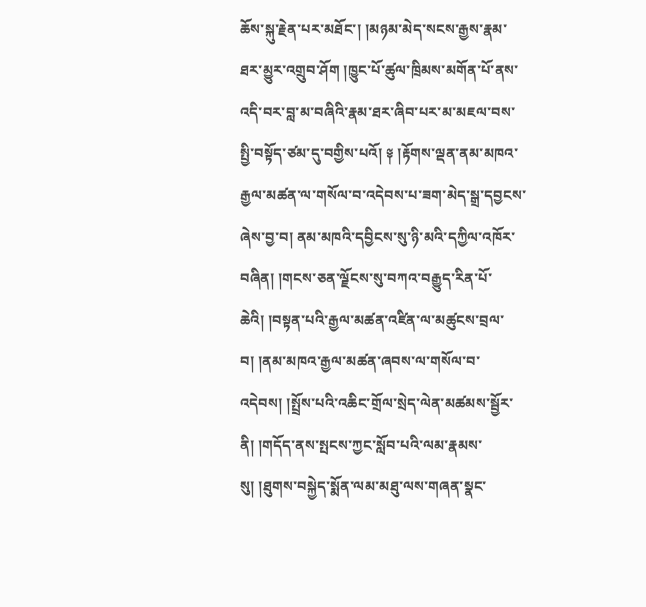ཆོས་སྐུ་རྗེན་པར་མཐོང་། །མཉམ་མེད་སངས་རྒྱས་རྣམ་ཐར་མྱུར་འགྲུབ་ཤོག །ཁྱུང་པོ་ཚུལ་ཁྲིམས་མགོན་པོ་ནས་འདི་བར་བླ་མ་བཞིའི་རྣམ་ཐར་ཞིབ་པར་མ་མཇལ་བས་སྤྱི་བསྟོད་ཙམ་དུ་བགྱིས་པའོ། ༈ །རྟོགས་ལྡན་ནམ་མཁའ་རྒྱལ་མཚན་ལ་གསོལ་བ་འདེབས་པ་ཟག་མེད་སྒྲ་དབྱངས་ཞེས་བྱ་བ། ནམ་མཁའི་དབྱིངས་སུ་ཉི་མའི་དཀྱིལ་འཁོར་བཞིན། །གངས་ཅན་ལྗོངས་སུ་བཀའ་བརྒྱུད་རིན་པོ་ཆེའི། །བསྟན་པའི་རྒྱལ་མཚན་འཛིན་ལ་མཚུངས་བྲལ་བ། །ནམ་མཁའ་རྒྱལ་མཚན་ཞབས་ལ་གསོལ་བ་འདེབས། །སྤྲོས་པའི་འཆིང་གྲོལ་སྲེད་ལེན་མཚམས་སྦྱོར་ནི། །གདོད་ནས་སྤངས་ཀྱང་སློབ་པའི་ལམ་རྣམས་སུ། །ཐུགས་བསྐྱེད་སྨོན་ལམ་མཐུ་ལས་གཞན་སྣང་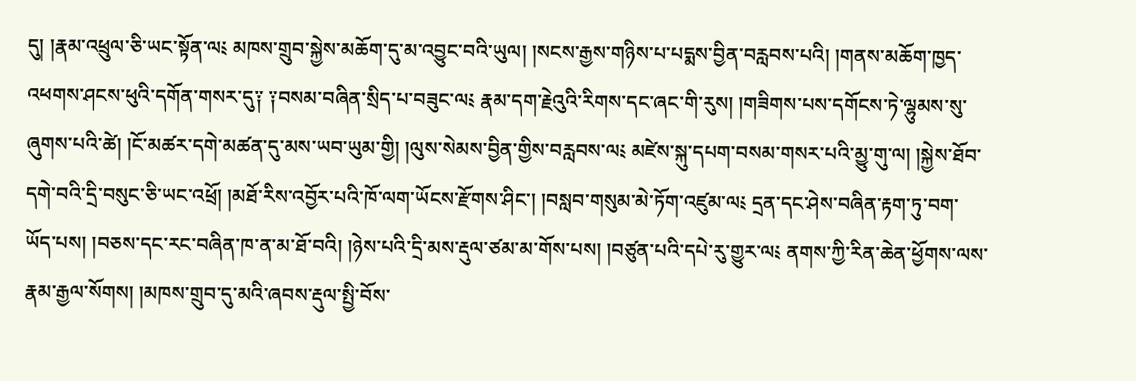དུ། །རྣམ་འཕྲུལ་ཅི་ཡང་སྟོན་ལ༴ མཁས་གྲུབ་སྐྱེས་མཆོག་དུ་མ་འབྱུང་བའི་ཡུལ། །སངས་རྒྱས་གཉིས་པ་པདྨས་བྱིན་བརླབས་པའི། །གནས་མཆོག་ཁྱད་འཕགས་ཤངས་ཕུའི་དགོན་གསར་དུ༑ ༑བསམ་བཞིན་སྲིད་པ་བཟུང་ལ༴ རྣམ་དག་རྗེའུའི་རིགས་དང་ཞང་གི་རུས། །གཟིགས་པས་དགོངས་ཏེ་ལྷུམས་སུ་ཞུགས་པའི་ཚེ། །ངོ་མཚར་དགེ་མཚན་དུ་མས་ཡབ་ཡུམ་གྱི། །ལུས་སེམས་བྱིན་གྱིས་བརླབས་ལ༴ མཛེས་སྐུ་དཔག་བསམ་གསར་པའི་མྱུ་གུ་ལ། །སྐྱེས་ཐོབ་དགེ་བའི་དྲི་བསུང་ཅི་ཡང་འཕྲོ། །མཐོ་རིས་འབྱོར་པའི་ཁོ་ལག་ཡོངས་རྫོགས་ཤིང་། །བསླབ་གསུམ་མེ་ཏོག་འཛུམ་ལ༴ དྲན་དང་ཤེས་བཞིན་རྟག་ཏུ་བག་ཡོད་པས། །བཅས་དང་རང་བཞིན་ཁ་ན་མ་ཐོ་བའི། །ཉེས་པའི་དྲི་མས་རྡུལ་ཙམ་མ་གོས་པས། །བཙུན་པའི་དཔེ་རུ་གྱུར་ལ༴ ནགས་ཀྱི་རིན་ཆེན་ཕྱོགས་ལས་རྣམ་རྒྱལ་སོགས། །མཁས་གྲུབ་དུ་མའི་ཞབས་རྡུལ་སྤྱི་བོས་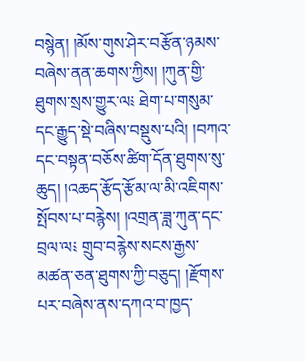བསྙེན། །མོས་གུས་ཤེར་བརྩོན་ཉམས་བཞེས་ནན་ཆགས་ཀྱིས། །ཀུན་གྱི་ཐུགས་སྲས་གྱུར་ལ༴ ཐེག་པ་གསུམ་དང་རྒྱུད་སྡེ་བཞིས་བསྡུས་པའི། །བཀའ་དང་བསྟན་བཅོས་ཚིག་དོན་ཐུགས་སུ་ཆུད། །འཆད་རྩོད་རྩོམ་ལ་མི་འཇིགས་སྤོབས་པ་བརྙེས། །འགྲན་ཟླ་ཀུན་དང་བྲལ་ལ༴ གྲུབ་བརྙེས་སངས་རྒྱས་མཚན་ཅན་ཐུགས་ཀྱི་བཅུད། །རྫོགས་པར་བཞེས་ནས་དཀའ་བ་ཁྱད་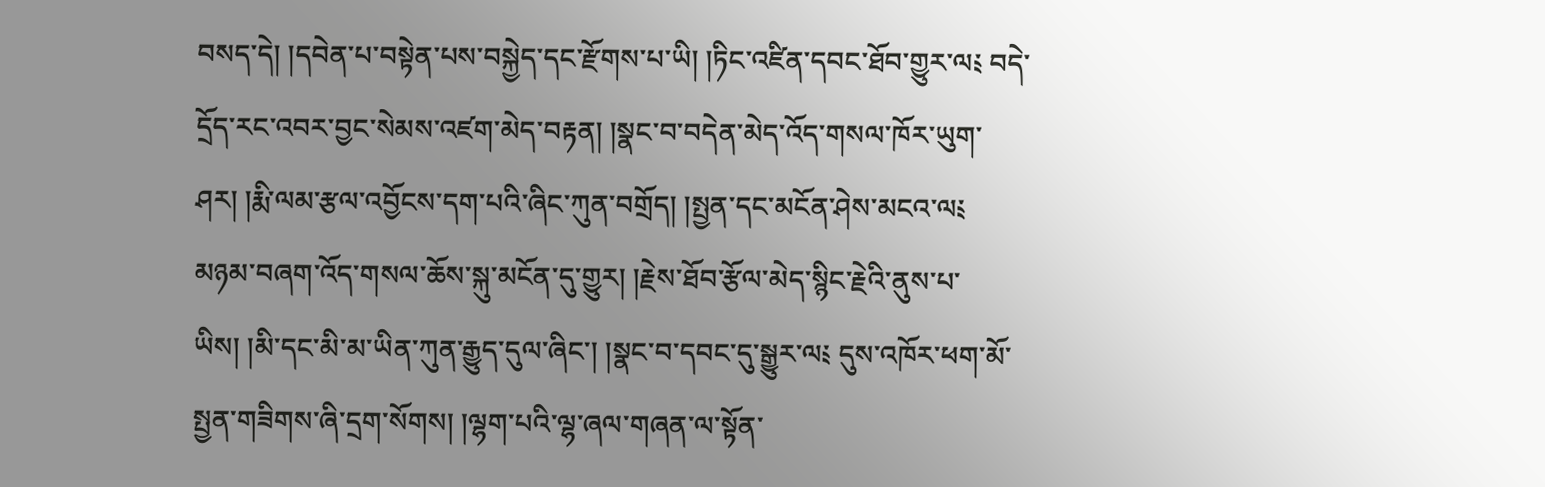བསད་དེ། །དབེན་པ་བསྟེན་པས་བསྐྱེད་དང་རྫོགས་པ་ཡི། །ཏིང་འཛིན་དབང་ཐོབ་གྱུར་ལ༴ བདེ་དྲོད་རང་འབར་བྱང་སེམས་འཛག་མེད་བརྟན། །སྣང་བ་བདེན་མེད་འོད་གསལ་ཁོར་ཡུག་ཤར། །རྨི་ལམ་རྩལ་འབྱོངས་དག་པའི་ཞིང་ཀུན་བགྲོད། །སྤྱན་དང་མངོན་ཤེས་མངའ་ལ༴ མཉམ་བཞག་འོད་གསལ་ཆོས་སྐུ་མངོན་དུ་གྱུར། །རྗེས་ཐོབ་རྩོལ་མེད་སྙིང་རྗེའི་ནུས་པ་ཡིས། །མི་དང་མི་མ་ཡིན་ཀུན་རྒྱུད་དུལ་ཞིང་། །སྣང་བ་དབང་དུ་སྒྱུར་ལ༴ དུས་འཁོར་ཕག་མོ་སྤྱན་གཟིགས་ཞི་དྲག་སོགས། །ལྷག་པའི་ལྷ་ཞལ་གཞན་ལ་སྟོན་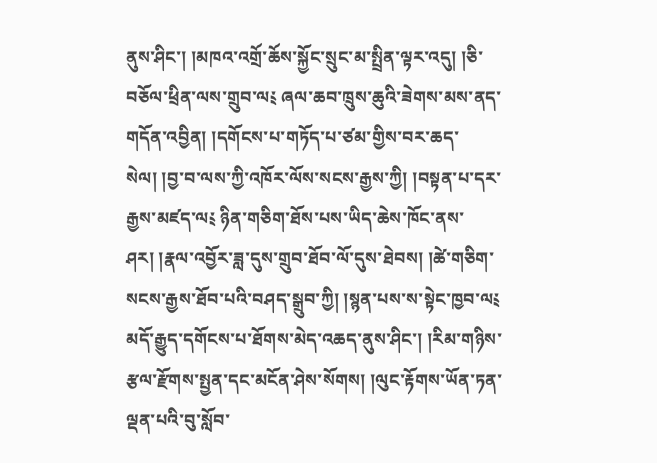ནུས་ཤིང་། །མཁའ་འགྲོ་ཆོས་སྐྱོང་སྲུང་མ་སྤྲིན་ལྟར་འདུ། །ཅི་བཅོལ་ཕྲིན་ལས་གྲུབ་ལ༴ ཞལ་ཆབ་ཁྲུས་ཆུའི་ཟེགས་མས་ནད་གདོན་འབྱིན། །དགོངས་པ་གཏོད་པ་ཙམ་གྱིས་བར་ཆད་སེལ། །བྱ་བ་ལས་ཀྱི་འཁོར་ལོས་སངས་རྒྱས་ཀྱི། །བསྟན་པ་དར་རྒྱས་མཛད་ལ༴ ཉིན་གཅིག་ཐོས་པས་ཡིད་ཆེས་ཁོང་ནས་ཤར། །རྣལ་འབྱོར་ཟླ་དུས་གྲུབ་ཐོབ་ལོ་དུས་ཐེབས། །ཚེ་གཅིག་སངས་རྒྱས་ཐོབ་པའི་བཤད་སྒྲུབ་ཀྱི། །སྙན་པས་ས་སྟེང་ཁྱབ་ལ༴ མདོ་རྒྱུད་དགོངས་པ་ཐོགས་མེད་འཆད་ནུས་ཤིང་། །རིམ་གཉིས་རྩལ་རྫོགས་སྤྱན་དང་མངོན་ཤེས་སོགས། །ལུང་རྟོགས་ཡོན་ཏན་ལྡན་པའི་བུ་སློབ་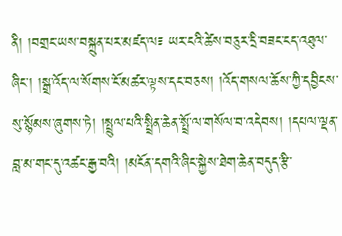ནི། །བགྲང་ཡས་བསྐྲུན་པར་མཛད་ལ༴ ཡར་ངའི་ཚེས་བཅུར་དྲི་བཟང་ངད་འཐུལ་ཞིང་། །སྒྲ་འོད་ལ་སོགས་ངོ་མཚར་ལྟས་དང་བཅས། །འོད་གསལ་ཆོས་ཀྱི་དབྱིངས་སུ་སྙོམས་ཞུགས་ཏེ། །སྤྲུལ་པའི་སྤྲིན་ཆེན་སྤྲོ་ལ་གསོལ་བ་འདེབས། །དཔལ་ལྡན་བླ་མ་གང་དུ་འཚང་རྒྱ་བའི། །མངོན་དགའི་ཞིང་སྐྱེས་ཐེག་ཆེན་བདུད་རྩི་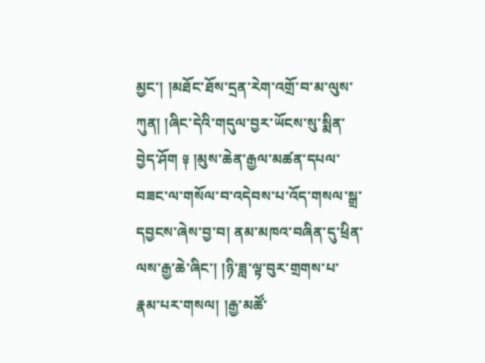མྱང་། །མཐོང་ཐོས་དྲན་རེག་འགྲོ་བ་མ་ལུས་ཀུན། །ཞིང་དེའི་གདུལ་བྱར་ཡོངས་སུ་སྨིན་བྱེད་ཤོག ༈ །མུས་ཆེན་རྒྱལ་མཚན་དཔལ་བཟང་ལ་གསོལ་བ་འདེབས་པ་འོད་གསལ་སྒྲ་དབྱངས་ཞེས་བྱ་བ། ནམ་མཁའ་བཞིན་དུ་ཕྲིན་ལས་རྒྱ་ཆེ་ཞིང་། །ཉི་ཟླ་ལྟ་བུར་གྲགས་པ་རྣམ་པར་གསལ། །རྒྱ་མཚོ་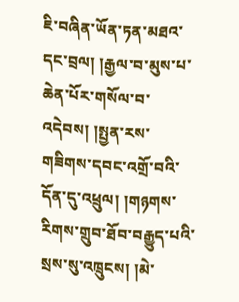ཇི་བཞིན་ཡོན་ཏན་མཐའ་དང་བྲལ། །རྒྱལ་བ་མུས་པ་ཆེན་པོར་གསོལ་བ་འདེབས། །སྤྱན་རས་གཟིགས་དབང་འགྲོ་བའི་དོན་དུ་འཕྲུལ། །གཉགས་རིགས་གྲུབ་ཐོབ་བརྒྱུད་པའི་སྲས་སུ་འཁྲུངས། །མེ་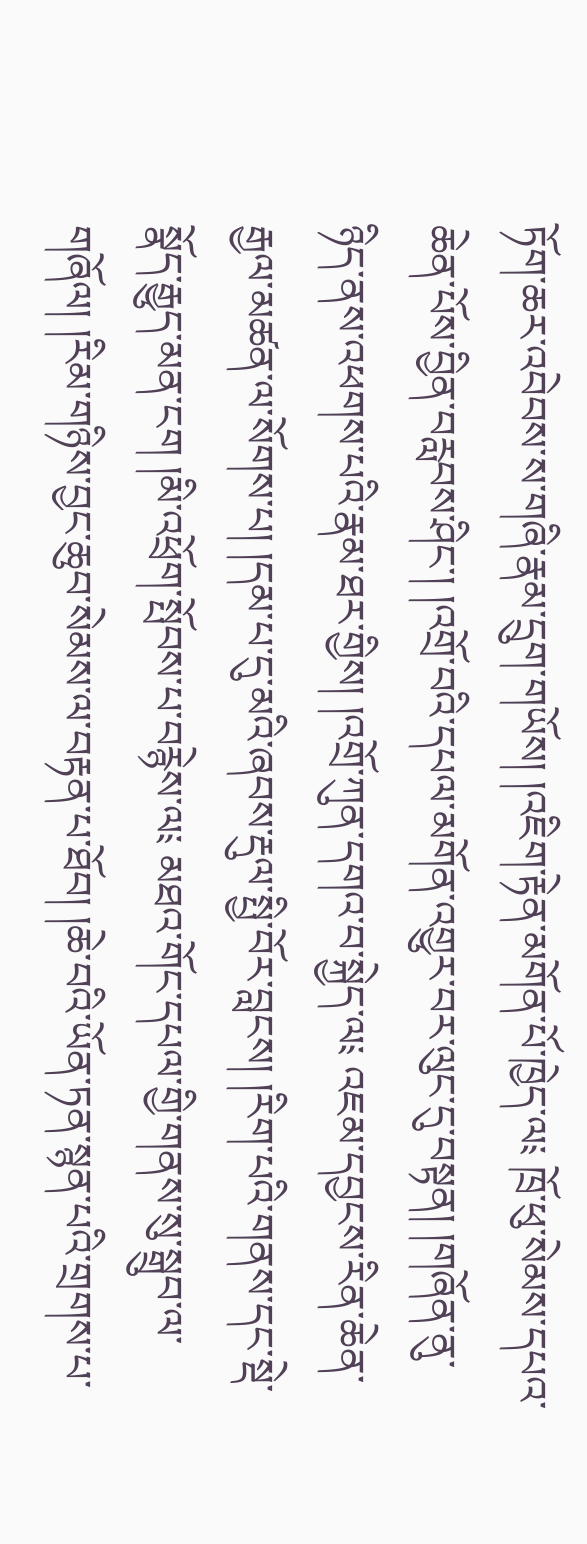ཏོག་ཆར་འབེབས་ས་གཞི་རྣམ་དྲུག་གཡོས། །འཇིག་རྟེན་མགོན་པོ་ཁྱེད་ལ༴ ཁྲོ་ཕུ་སེམས་དཔའ་ཆེན་པོས་བྱིན་བརླབས་ཤིང་། །འགྲོ་བའི་དཔལ་མགོན་འགྱུར་བར་ལུང་དུ་བསྟན། །གཞོན་ནུ་ཉིད་ནས་འཕགས་པའི་རྣམ་ཐར་གྱིས། །འགྲོ་ཀུན་དགའ་བ་སྐྱེད་ལ༴ འཇམ་དབྱངས་རིན་ཆེན་རྒྱལ་མཚན་ལ་སོགས་པ། །དམ་པ་དུ་མའི་ཞབས་རྡུལ་སྤྱི་བོར་བླངས། །རིག་པའི་གནས་དང་སྡེ་སྣོད་རྒྱུད་མན་ངག །མི་འཕྲོག་སྤོབས་པ་བརྙེས་ལ༴ མཐའ་གོང་དཔལ་གྱི་གནས་སུ་སྒྲུབ་ལ་གཞོལ། །རིམ་གཉིས་བྱང་ཆུབ་སེམས་ལ་བརྟན་པ་ཐོབ། །ཆེ་བའི་ཡོན་ཏན་སྙན་པའི་གྲགས་པ་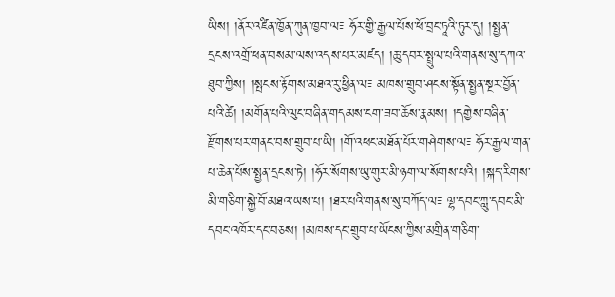ཡིས། །ནོར་འཛིན་ཁྱོན་ཀུན་ཁྱབ་ལ༴ ཧོར་གྱི་རྒྱལ་པོས་ཕོ་བྲང་ཏཱའི་ཏུར་དུ། །སྤྱན་དྲངས་འགྲོ་ཕན་བསམ་ལས་འདས་པར་མཛད། །ཆུ་དབར་སྤྲུལ་པའི་གནས་སུ་དཀའ་ཐུབ་ཀྱིས། །སྤངས་རྟོགས་མཐའ་རུ་ཕྱིན་ལ༴ མཁས་གྲུབ་ཤངས་སྟོན་སྤྱན་སྔར་བྱོན་པའི་ཚེ། །མགོན་པའི་ལུང་བཞིན་གདམས་ངག་ཟབ་ཆོས་རྣམས། །དགྱེས་བཞིན་རྫོགས་པར་གནང་བས་གྲུབ་པ་ཡི། །གོ་འཕང་མཐོན་པོར་གཤེགས་ལ༴ ཧོར་རྒྱལ་གན་པ་ཆེན་པོས་སྤྱན་དྲངས་ཏེ། །ཧོར་སོགས་ཡུ་གུར་མི་ཉག་ལ་སོགས་པའི། །སྐད་རིགས་མི་གཅིག་སྐྱེ་བོ་མཐའ་ཡས་པ། །ཐར་པའི་གནས་སུ་བཀོད་ལ༴ ལྷ་དབང་ཀླུ་དབང་མི་དབང་འཁོར་དང་བཅས། །མཁས་དང་གྲུབ་པ་ཡོངས་ཀྱིས་མགྲིན་གཅིག་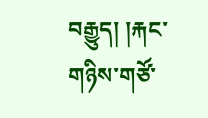བརྒྱུད། །རྐང་གཉིས་གཙོ་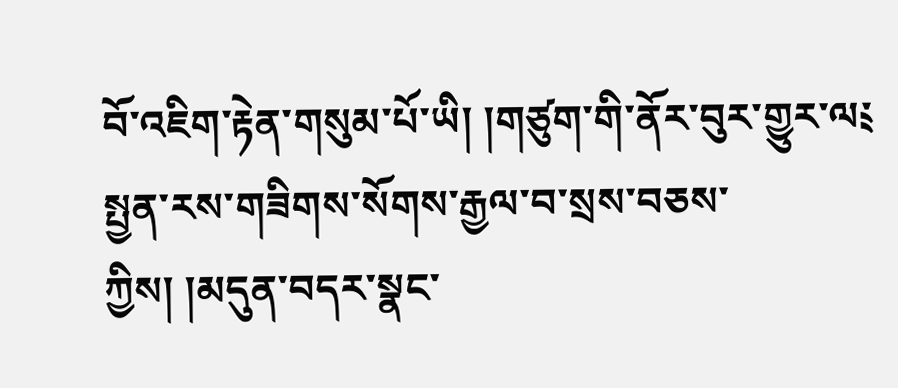བོ་འཇིག་རྟེན་གསུམ་པོ་ཡི། །གཙུག་གི་ནོར་བུར་གྱུར་ལ༴ སྤྱན་རས་གཟིགས་སོགས་རྒྱལ་བ་སྲས་བཅས་ཀྱིས། །མདུན་བདར་སྣང་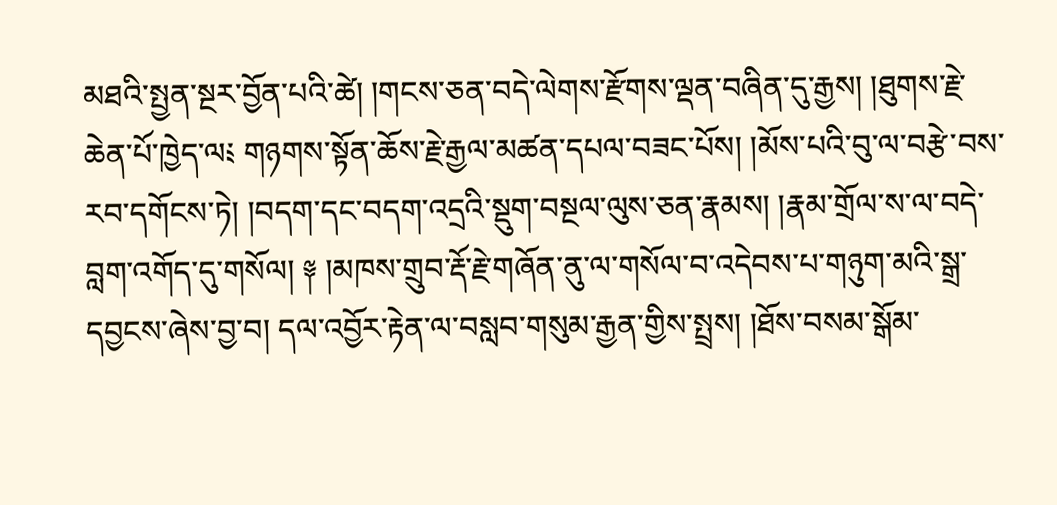མཐའི་སྤྱན་སྔར་བྱོན་པའི་ཚེ། །གངས་ཅན་བདེ་ལེགས་རྫོགས་ལྡན་བཞིན་དུ་རྒྱས། །ཐུགས་རྗེ་ཆེན་པོ་ཁྱེད་ལ༴ གཉགས་སྟོན་ཆོས་རྗེ་རྒྱལ་མཚན་དཔལ་བཟང་པོས། །མོས་པའི་བུ་ལ་བརྩེ་བས་རབ་དགོངས་ཏེ། །བདག་དང་བདག་འདྲའི་སྡུག་བསྔལ་ལུས་ཅན་རྣམས། །རྣམ་གྲོལ་ས་ལ་བདེ་བླག་འགོད་དུ་གསོལ། ༈ །མཁས་གྲུབ་རྡོ་རྗེ་གཞོན་ནུ་ལ་གསོལ་བ་འདེབས་པ་གཉུག་མའི་སྒྲ་དབྱངས་ཞེས་བྱ་བ། དལ་འབྱོར་རྟེན་ལ་བསླབ་གསུམ་རྒྱན་གྱིས་སྤྲས། །ཐོས་བསམ་སྒོམ་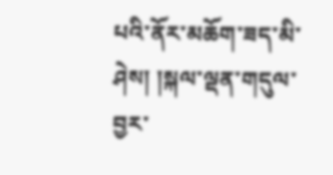པའི་ནོར་མཆོག་ཟད་མི་ཤེས། །སྐལ་ལྡན་གདུལ་བྱར་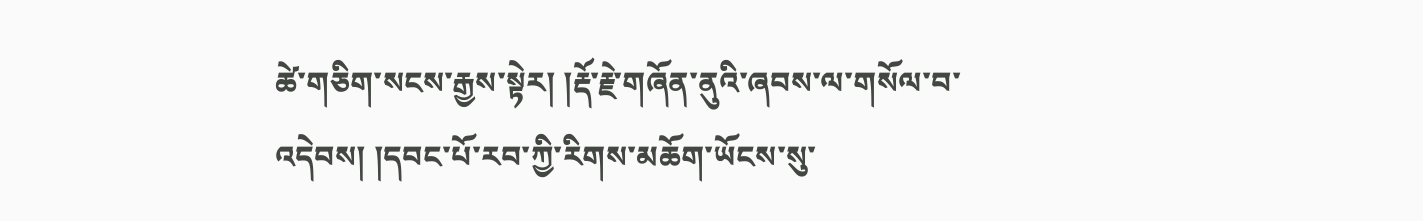ཚེ་གཅིག་སངས་རྒྱས་སྟེར། །རྡོ་རྗེ་གཞོན་ནུའི་ཞབས་ལ་གསོལ་བ་འདེབས། །དབང་པོ་རབ་ཀྱི་རིགས་མཆོག་ཡོངས་སུ་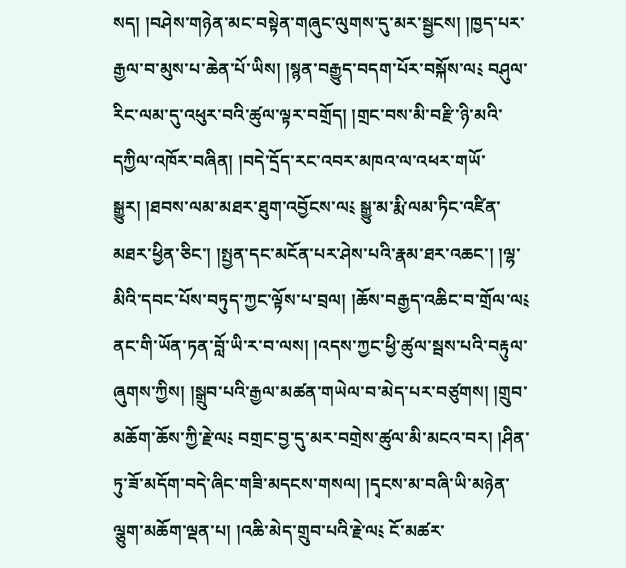སད། །བཤེས་གཉེན་མང་བསྟེན་གཞུང་ལུགས་དུ་མར་སྦྱངས། །ཁྱད་པར་རྒྱལ་བ་མུས་པ་ཆེན་པོ་ཡིས། །སྙན་བརྒྱུད་བདག་པོར་བསྐོས་ལ༴ བཤུལ་རིང་ལམ་དུ་འཕུར་བའི་ཚུལ་ལྟར་བགྲོད། །གྲང་བས་མི་བརྫི་ཉི་མའི་དཀྱིལ་འཁོར་བཞིན། །བདེ་དྲོད་རང་འབར་མཁའ་ལ་འཕར་གཡོ་སྒྱུར། །ཐབས་ལམ་མཐར་ཐུག་འབྱོངས་ལ༴ སྒྱུ་མ་རྨི་ལམ་ཏིང་འཛིན་མཐར་ཕྱིན་ཅིང་། །སྤྱན་དང་མངོན་པར་ཤེས་པའི་རྣམ་ཐར་འཆང་། །ལྷ་མིའི་དབང་པོས་བཏུད་ཀྱང་ལྟོས་པ་བྲལ། །ཆོས་བརྒྱད་འཆིང་བ་གྲོལ་ལ༴ ནང་གི་ཡོན་ཏན་བློ་ཡི་ར་བ་ལས། །འདས་ཀྱང་ཕྱི་ཚུལ་སྦས་པའི་བརྟུལ་ཞུགས་ཀྱིས། །སྒྲུབ་པའི་རྒྱལ་མཚན་གཡེལ་བ་མེད་པར་བཙུགས། །གྲུབ་མཆོག་ཆོས་ཀྱི་རྗེ་ལ༴ བགྲང་བྱ་དུ་མར་བགྲེས་ཚུལ་མི་མངའ་བར། །ཤིན་ཏུ་ཟོ་མདོག་བདེ་ཞིང་གཟི་མདངས་གསལ། །དྭངས་མ་བཞི་ཡི་མཉེན་ལྕུག་མཆོག་ལྡན་པ། །འཆི་མེད་གྲུབ་པའི་རྗེ་ལ༴ ངོ་མཚར་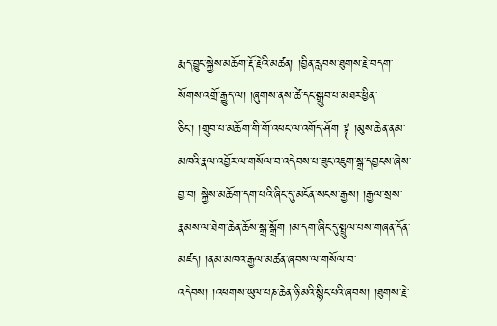རྨད་བྱུང་སྐྱེས་མཆོག་རྡོ་རྗེའི་མཚན། །བྱིན་རླབས་ཐུགས་རྗེ་བདག་སོགས་འགྲོ་རྒྱུད་ལ། །ཞུགས་ནས་ཚེ་དང་སྒྲུབ་པ་མཐར་ཕྱིན་ཅིང་། །གྲུབ་པ་མཆོག་གི་གོ་འཕང་ལ་འགོད་ཤོག ༈ །མུས་ཆེན་ནམ་མཁའི་རྣལ་འབྱོར་ལ་གསོལ་བ་འདེབས་པ་ཟུང་འཇུག་སྒྲ་དབྱངས་ཞེས་བྱ་བ། སྐྱེས་མཆོག་དག་པའི་ཞིང་དུ་མངོན་སངས་རྒྱས། །རྒྱལ་སྲས་རྣམས་ལ་ཐེག་ཆེན་ཆོས་སྒྲ་སྒྲོག །མ་དག་ཞིང་དུ་སྤྲུལ་པས་གཞན་དོན་མཛད། །ནམ་མཁའ་རྒྱལ་མཚན་ཞབས་ལ་གསོལ་བ་འདེབས། །འཕགས་ཡུལ་པཎ་ཆེན་ཉི་མའི་སྙིང་པའི་ཞབས། །ཐུགས་རྗེ་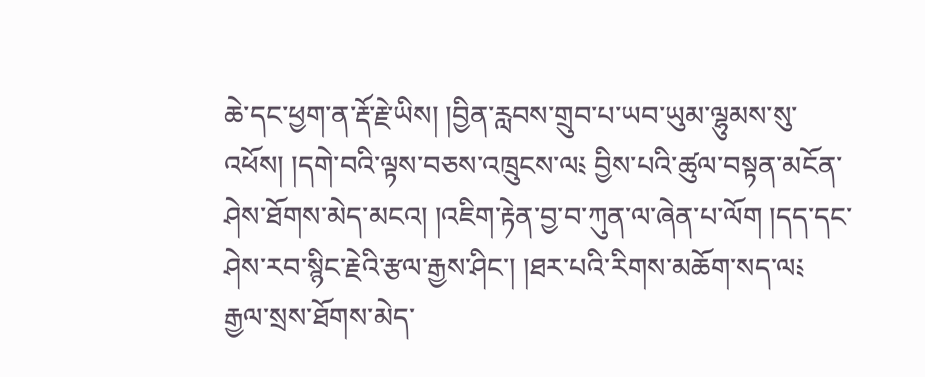ཆེ་དང་ཕྱག་ན་རྡོ་རྗེ་ཡིས། །བྱིན་རླབས་གྲུབ་པ་ཡབ་ཡུམ་ལྷུམས་སུ་འཕོས། །དགེ་བའི་ལྟས་བཅས་འཁྲུངས་ལ༴ བྱིས་པའི་ཚུལ་བསྟན་མངོན་ཤེས་ཐོགས་མེད་མངའ། །འཇིག་རྟེན་བྱ་བ་ཀུན་ལ་ཞེན་པ་ལོག །དད་དང་ཤེས་རབ་སྙིང་རྗེའི་རྩལ་རྒྱས་ཤིང་། །ཐར་པའི་རིགས་མཆོག་སད་ལ༴ རྒྱལ་སྲས་ཐོགས་མེད་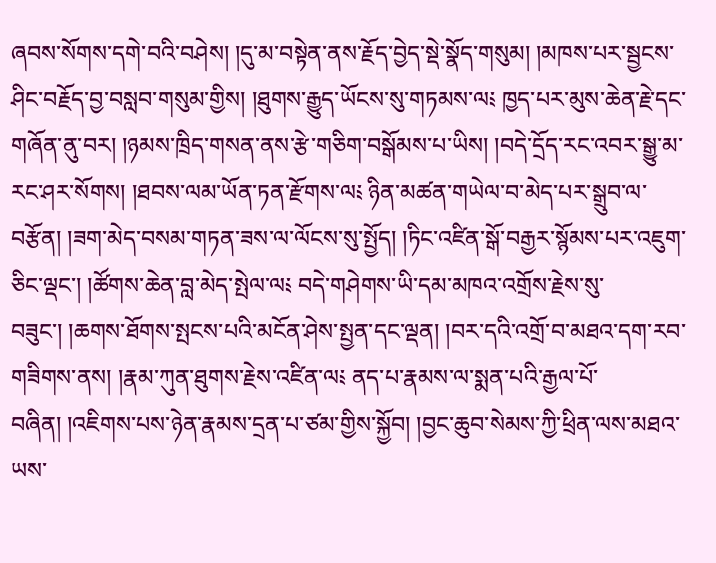ཞབས་སོགས་དགེ་བའི་བཤེས། །དུ་མ་བསྟེན་ནས་རྗོད་བྱེད་སྡེ་སྣོད་གསུམ། །མཁས་པར་སྦྱངས་ཤིང་བརྗོད་བྱ་བསླབ་གསུམ་གྱིས། །ཐུགས་རྒྱུད་ཡོངས་སུ་གཏམས་ལ༴ ཁྱད་པར་མུས་ཆེན་རྗེ་དང་གཞོན་ནུ་བར། །ཉམས་ཁྲིད་གསན་ནས་རྩེ་གཅིག་བསྒོམས་པ་ཡིས། །བདེ་དྲོད་རང་འབར་སྒྱུ་མ་རང་ཤར་སོགས། །ཐབས་ལམ་ཡོན་ཏན་རྫོགས་ལ༴ ཉིན་མཚན་གཡེལ་བ་མེད་པར་སྒྲུབ་ལ་བརྩོན། །ཟག་མེད་བསམ་གཏན་ཟས་ལ་ལོངས་སུ་སྤྱོད། །ཏིང་འཛིན་སྒོ་བརྒྱར་སྙོམས་པར་འཇུག་ཅིང་ལྡང་། །ཚོགས་ཆེན་བླ་མེད་སྤེལ་ལ༴ བདེ་གཤེགས་ཡི་དམ་མཁའ་འགྲོས་རྗེས་སུ་བཟུང་། །ཆགས་ཐོགས་སྤངས་པའི་མངོན་ཤེས་སྤྱན་དང་ལྡན། །བར་དའི་འགྲོ་བ་མཐའ་དག་རབ་གཟིགས་ནས། །རྣམ་ཀུན་ཐུགས་རྗེས་འཛིན་ལ༴ ནད་པ་རྣམས་ལ་སྨན་པའི་རྒྱལ་པོ་བཞིན། །འཇིགས་པས་ཉེན་རྣམས་དྲན་པ་ཙམ་གྱིས་སྐྱོབ། །བྱང་ཆུབ་སེམས་ཀྱི་ཕྲིན་ལས་མཐའ་ཡས་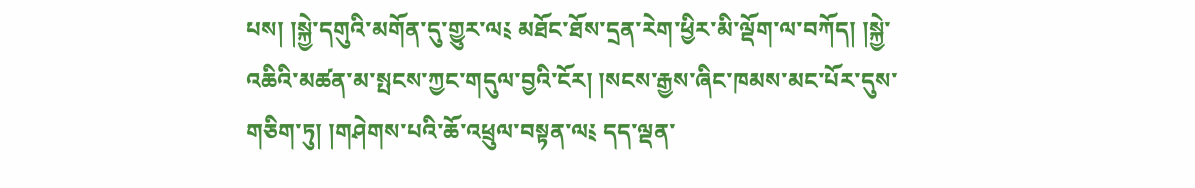པས། །སྐྱེ་དགུའི་མགོན་དུ་གྱུར་ལ༴ མཐོང་ཐོས་དྲན་རེག་ཕྱིར་མི་ལྡོག་ལ་བཀོད། །སྐྱེ་འཆིའི་མཚན་མ་སྤངས་ཀྱང་གདུལ་བྱའི་ངོར། །སངས་རྒྱས་ཞིང་ཁམས་མང་པོར་དུས་གཅིག་ཏུ། །གཤེགས་པའི་ཆོ་འཕྲུལ་བསྟན་ལ༴ དད་ལྡན་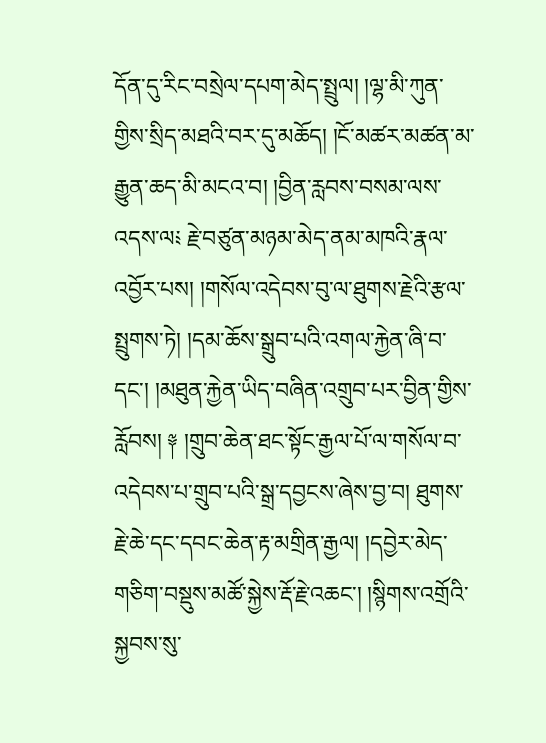དོན་དུ་རིང་བསྲེལ་དཔག་མེད་སྤྲུལ། །ལྷ་མི་ཀུན་གྱིས་སྲིད་མཐའི་བར་དུ་མཆོད། །ངོ་མཚར་མཚན་མ་རྒྱུན་ཆད་མི་མངའ་བ། །བྱིན་རླབས་བསམ་ལས་འདས་ལ༴ རྗེ་བཙུན་མཉམ་མེད་ནམ་མཁའི་རྣལ་འབྱོར་པས། །གསོལ་འདེབས་བུ་ལ་ཐུགས་རྗེའི་རྩལ་སྤྲུགས་ཏེ། །དམ་ཆོས་སྒྲུབ་པའི་འགལ་རྐྱེན་ཞི་བ་དང་། །མཐུན་རྐྱེན་ཡིད་བཞིན་འགྲུབ་པར་བྱིན་གྱིས་རློབས། ༈ །གྲུབ་ཆེན་ཐང་སྟོང་རྒྱལ་པོ་ལ་གསོལ་བ་འདེབས་པ་གྲུབ་པའི་སྒྲ་དབྱངས་ཞེས་བྱ་བ། ཐུགས་རྗེ་ཆེ་དང་དབང་ཆེན་རྟ་མགྲིན་རྒྱལ། །དབྱེར་མེད་གཅིག་བསྡུས་མཚོ་སྐྱེས་རྡོ་རྗེ་འཆང་། །སྙིགས་འགྲོའི་སྐྱབས་སུ་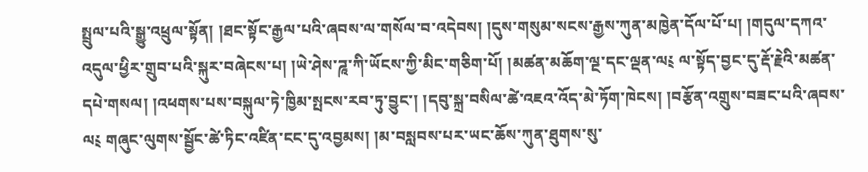སྤྲུལ་པའི་སྒྱུ་འཕྲུལ་སྟོན། །ཐང་སྟོང་རྒྱལ་པའི་ཞབས་ལ་གསོལ་བ་འདེབས། །དུས་གསུམ་སངས་རྒྱས་ཀུན་མཁྱེན་དོལ་པོ་པ། །གདུལ་དཀའ་འདུལ་ཕྱིར་གྲུབ་པའི་སྐུར་བཞེངས་པ། །ཡེ་ཤེས་ཌཱ་ཀི་ཡོངས་ཀྱི་མིང་གཅིག་པོ། །མཚན་མཆོག་ལྔ་དང་ལྡན་ལ༴ ལ་སྟོད་བྱང་དུ་རྡོ་རྗེའི་མཚན་དཔེ་གསལ། །འཕགས་པས་བསྐུལ་ཏེ་ཁྱིམ་སྤངས་རབ་ཏུ་བྱུང་། །དབུ་སྐྲ་བསིལ་ཚེ་འཇའ་འོད་མེ་ཏོག་ཁེངས། །བརྩོན་འགྲུས་བཟང་པའི་ཞབས་ལ༴ གཞུང་ལུགས་སྦྱོང་ཚེ་ཏིང་འཛིན་ངང་དུ་འབྱམས། །མ་བསླབས་པར་ཡང་ཆོས་ཀུན་ཐུགས་སུ་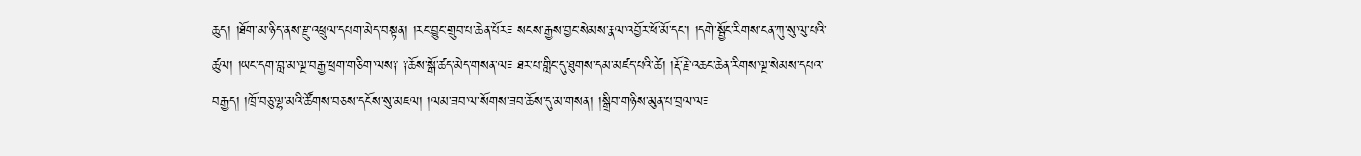ཆུད། །ཐོག་མ་ཉིད་ནས་རྫུ་འཕྲུལ་དཔག་མེད་བསྟན། །རང་བྱུང་གྲུབ་པ་ཆེན་པོར༴ སངས་རྒྱས་བྱང་སེམས་རྣལ་འབྱོར་ཕོ་མོ་དང་། །དགེ་སྦྱོང་རིགས་ངན་ཀུ་སུ་ལུ་པའི་ཚུལ། །ཡང་དག་བླ་མ་ལྔ་བརྒྱ་ཕྲག་གཅིག་ལས༑ ༑ཆོས་སྒོ་ཚད་མེད་གསན་ལ༴ ཐར་པ་གླིང་དུ་ཐུགས་དམ་མཛད་པའི་ཚེ། །རྡོ་རྗེ་འཆང་ཆེན་རིགས་ལྔ་སེམས་དཔའ་བརྒྱད། །ཁྲོ་བཅུ་ལྷ་མའི་ཚོགས་བཅས་དངོས་སུ་མཇལ། །ལམ་ཟབ་ལ་སོགས་ཟབ་ཆོས་དུ་མ་གསན། །སྒྲིབ་གཉིས་མུན་པ་བྲལ་ལ༴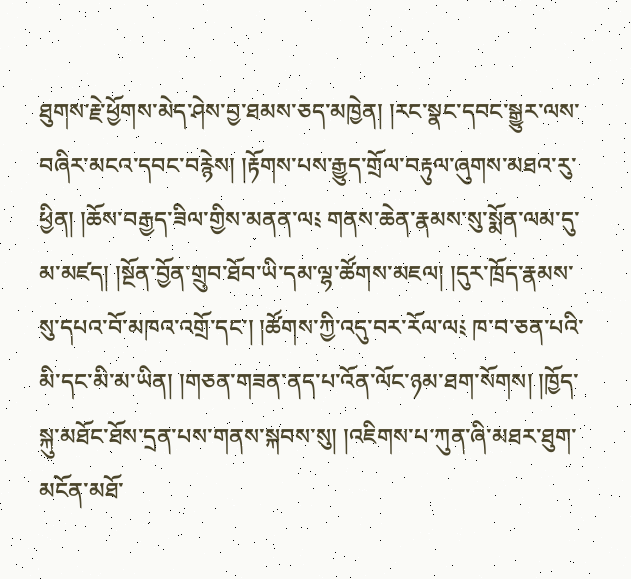ཐུགས་རྗེ་ཕྱོགས་མེད་ཤེས་བྱ་ཐམས་ཅད་མཁྱེན། །རང་སྣང་དབང་སྒྱུར་ལས་བཞིར་མངའ་དབང་བརྙེས། །རྟོགས་པས་རྒྱུད་གྲོལ་བརྟུལ་ཞུགས་མཐའ་རུ་ཕྱིན། །ཆོས་བརྒྱད་ཟིལ་གྱིས་མནན་ལ༴ གནས་ཆེན་རྣམས་སུ་སྨོན་ལམ་དུ་མ་མཛད། །སྔོན་བྱོན་གྲུབ་ཐོབ་ཡི་དམ་ལྷ་ཚོགས་མཇལ། །དུར་ཁྲོད་རྣམས་སུ་དཔའ་བོ་མཁའ་འགྲོ་དང་། །ཚོགས་ཀྱི་འདུ་བར་རོལ་ལ༴ ཁ་བ་ཅན་པའི་མི་དང་མི་མ་ཡིན། །གཅན་གཟན་ནད་པ་འོན་ལོང་ཉམ་ཐག་སོགས། །ཁྱོད་སྐུ་མཐོང་ཐོས་དྲན་པས་གནས་སྐབས་སུ། །འཇིགས་པ་ཀུན་ཞི་མཐར་ཐུག་མངོན་མཐོ་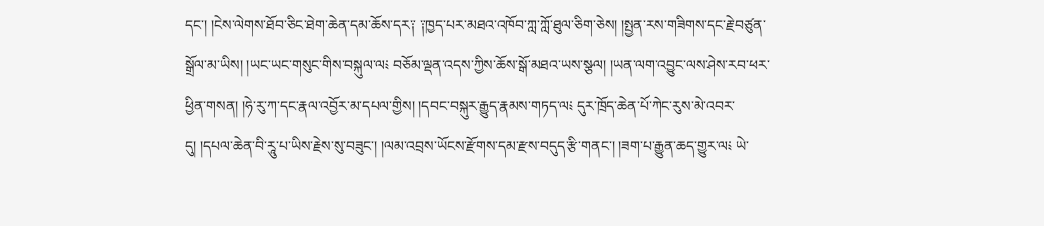དང་། །ངེས་ལེགས་ཐོབ་ཅིང་ཐེག་ཆེན་དམ་ཆོས་དར༑ ༑ཁྱད་པར་མཐའ་འཁོབ་ཀླ་ཀློ་ཐུལ་ཅིག་ཅེས། །སྤྱན་རས་གཟིགས་དང་རྗེ་བཙུན་སྒྲོལ་མ་ཡིས། །ཡང་ཡང་གསུང་གིས་བསྐུལ་ལ༴ བཅོམ་ལྡན་འདས་ཀྱིས་ཆོས་སྒོ་མཐའ་ཡས་སྩལ། །ཡན་ལག་འབྱུང་ལས་ཤེས་རབ་ཕར་ཕྱིན་གསན། །ཧེ་རུ་ཀ་དང་རྣལ་འབྱོར་མ་དཔལ་གྱིས། །དབང་བསྐུར་རྒྱུད་རྣམས་གཏད་ལ༴ དུར་ཁྲོད་ཆེན་པོ་ཀེང་རུས་མེ་འབར་དུ། །དཔལ་ཆེན་བི་རཱུ་པ་ཡིས་རྗེས་སུ་བཟུང་། །ལམ་འབྲས་ཡོངས་རྫོགས་དམ་རྫས་བདུད་རྩི་གནང་། །ཟག་པ་རྒྱུན་ཆད་གྱུར་ལ༴ ཡེ་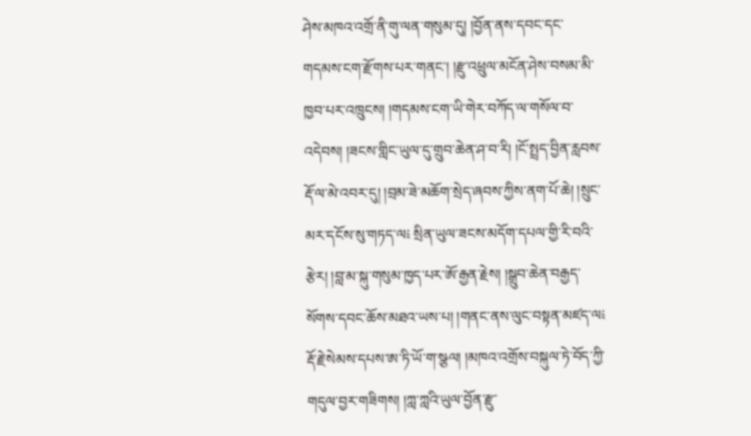ཤེས་མཁའ་འགྲོ་ནི་གུ་ལན་གསུམ་དུ། །བྱོན་ནས་དབང་དང་གདམས་ངག་རྫོགས་པར་གནང་། །རྫུ་འཕྲུལ་མངོན་ཤེས་བསམ་མི་ཁྱབ་པར་འཁྲུངས། །གདམས་ངག་ཡི་གེར་བཀོད་ལ་གསོལ་བ་འདེབས། །ཟངས་གླིང་ཡུལ་དུ་གྲུབ་ཆེན་ཤ་བ་རི། །ངོ་སྤྲད་བྱིན་རླབས་རྡོ་ལ་མེ་འབར་དུ། །བྲམ་ཟེ་མཆོག་སྲེད་ཞབས་ཀྱིས་ནག་པོ་ཆེ། །སྲུང་མར་དངོས་སུ་གཏད་ལ༴ སྲིན་ཡུལ་ཟངས་མདོག་དཔལ་གྱི་རི་བའི་རྩེར། །བླ་མ་སྐུ་གསུམ་ཁྱད་པར་ཨོ་རྒྱན་རྗེས། །སྒྲུབ་ཆེན་བརྒྱད་སོགས་དབང་ཆོས་མཐའ་ཡས་པ། །གནང་ནས་ལུང་བསྟན་མཛད་ལ༴ རྡོ་རྗེ་སེམས་དཔས་ཨ་ཏི་ཡོ་ག་སྩལ། །མཁའ་འགྲོས་བསྐུལ་ཏེ་བོད་ཀྱི་གདུལ་བྱར་གཟིགས། །ཀླ་ཀླའི་ཡུལ་བྱོན་རྫུ་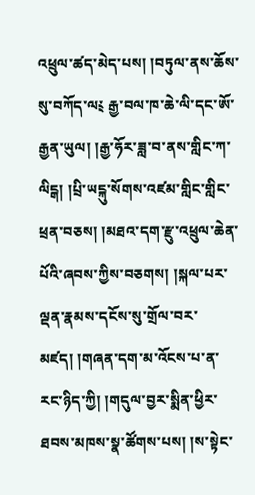འཕྲུལ་ཚད་མེད་པས། །བཏུལ་ནས་ཆོས་སུ་བཀོད་ལ༴ རྒྱ་བལ་ཁ་ཆེ་ལི་དང་ཨོ་རྒྱན་ཡུལ། །རྒྱ་ཧོར་ཟླ་བ་ནས་གླིང་ཀ་ལིངྒ། །པྲི་ཡངྐུ་སོགས་འཛམ་གླིང་གླིང་ཕྲན་བཅས། །མཐའ་དག་རྫུ་འཕྲུལ་ཆེན་པོའི་ཞབས་ཀྱིས་བཅགས། །སྐལ་པར་ལྡན་རྣམས་དངོས་སུ་གྲོལ་བར་མཛད། །གཞན་དག་མ་འོངས་པ་ན་རང་ཉིད་ཀྱི། །གདུལ་བྱར་སྨིན་ཕྱིར་ཐབས་མཁས་སྣ་ཚོགས་པས། །ས་སྟེང་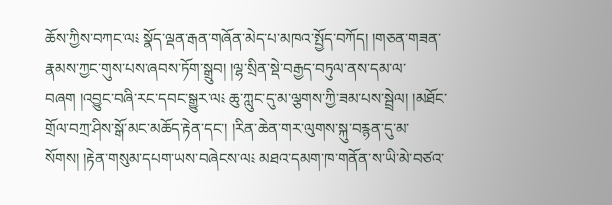ཆོས་ཀྱིས་བཀང་ལ༴ སྣོད་ལྡན་རྒན་གཞོན་མེད་པ་མཁའ་སྤྱོད་བཀོད། །གཅན་གཟན་རྣམས་ཀྱང་གུས་པས་ཞབས་ཏོག་སྒྲུབ། །ལྷ་སྲིན་སྡེ་བརྒྱད་བཏུལ་ནས་དམ་ལ་བཞག །འབྱུང་བཞི་རང་དབང་སྒྱུར་ལ༴ ཆུ་ཀླུང་དུ་མ་ལྕགས་ཀྱི་ཟམ་པས་སྦྲེལ། །མཐོང་གྲོལ་བཀྲ་ཤིས་སྒོ་མང་མཆོད་རྟེན་དང་། །རིན་ཆེན་གར་ལུགས་སྐུ་བརྙན་དུ་མ་སོགས། །རྟེན་གསུམ་དཔག་ཡས་བཞེངས་ལ༴ མཐའ་དམག་ཁ་གནོན་ས་ཡི་མེ་བཙའ་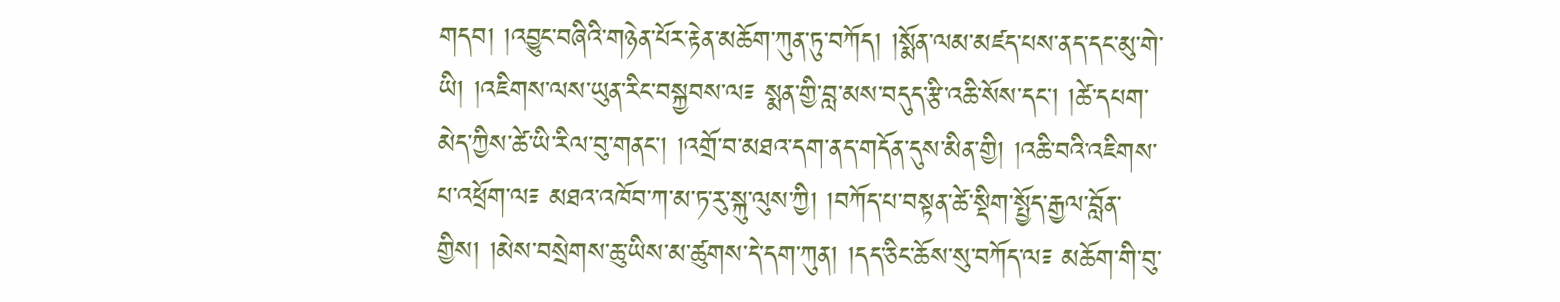གདབ། །འབྱུང་བཞིའི་གཉེན་པོར་རྟེན་མཆོག་ཀུན་ཏུ་བཀོད། །སྨོན་ལམ་མཛད་པས་ནད་དང་མུ་གེ་ཡི། །འཇིགས་ལས་ཡུན་རིང་བསྐྱབས་ལ༴ སྨན་གྱི་བླ་མས་བདུད་རྩི་འཆི་སོས་དང་། །ཚེ་དཔག་མེད་ཀྱིས་ཚེ་ཡི་རིལ་བུ་གནང་། །འགྲོ་བ་མཐའ་དག་ནད་གདོན་དུས་མིན་གྱི། །འཆི་བའི་འཇིགས་པ་འཕྲོག་ལ༴ མཐའ་འཁོབ་ཀ་མ་ཏ་རུ་སྐུ་ལུས་ཀྱི། །བཀོད་པ་བསྟན་ཚེ་སྡིག་སྤྱོད་རྒྱལ་བློན་གྱིས། །མེས་བསྲེགས་ཆུ་ཡིས་མ་ཚུགས་དེ་དག་ཀུན། །དད་ཅིང་ཆོས་སུ་བཀོད་ལ༴ མཆོག་གི་བུ་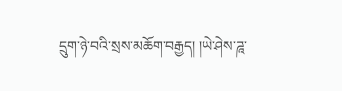དྲུག་ཉེ་བའི་སྲས་མཆོག་བརྒྱད། །ཡེ་ཤེས་ཌཱ་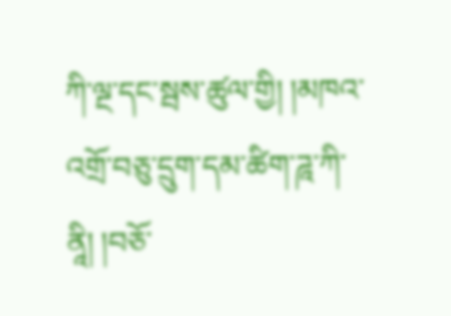ཀི་ལྔ་དང་སྦས་ཚུལ་གྱི། །མཁའ་འགྲོ་བཅུ་དྲུག་དམ་ཚིག་ཌཱ་ཀི་ནཱི། །བཅོ་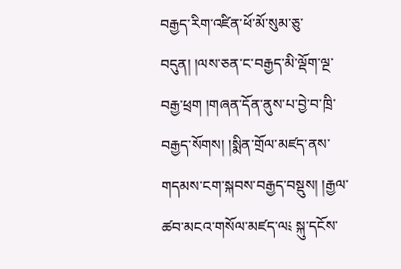བརྒྱད་རིག་འཛིན་ཕོ་མོ་སུམ་ཅུ་བདུན། །ལས་ཅན་ང་བརྒྱད་མི་ལྡོག་ལྔ་བརྒྱ་ཕྲག །གཞན་དོན་ནུས་པ་བྱེ་བ་ཁྲི་བརྒྱད་སོགས། །སྨིན་གྲོལ་མཛད་ནས་གདམས་ངག་སྐབས་བརྒྱད་བསྡུས། །རྒྱལ་ཚབ་མངའ་གསོལ་མཛད་ལ༴ སྐུ་དངོས་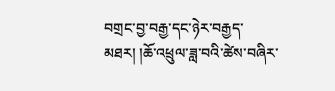བགྲང་བྱ་བརྒྱ་དང་ཉེར་བརྒྱད་མཐར། །ཆོ་འཕྲུལ་ཟླ་བའི་ཚེས་བཞིར་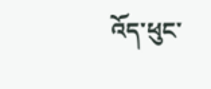འོད་ཕུང་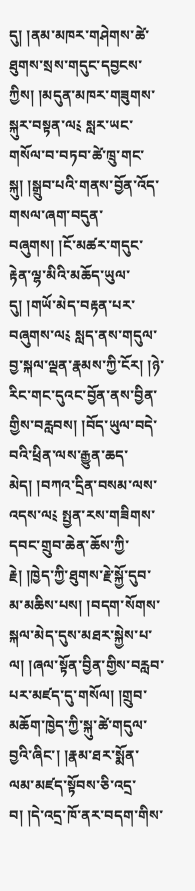དུ། །ནམ་མཁར་གཤེགས་ཚེ་ཐུགས་སྲས་གདུང་དབྱངས་ཀྱིས། །མདུན་མཁར་གཟུགས་སྐུར་བསྟན་ལ༴ སླར་ཡང་གསོལ་བ་བཏབ་ཚེ་ཁྲུ་གང་སྐུ། །སྒྲུབ་པའི་གནས་བྱོན་འོད་གསལ་ཞག་བདུན་བཞུགས། །ངོ་མཚར་གདུང་རྟེན་ལྷ་མིའི་མཆོད་ཡུལ་དུ། །གཡོ་མེད་བརྟན་པར་བཞུགས་ལ༴ སླད་ནས་གདུལ་བྱ་སྐལ་ལྡན་རྣམས་ཀྱི་ངོར། །ཉེ་རིང་གང་དུའང་བྱོན་ནས་བྱིན་གྱིས་བརླབས། །བོད་ཡུལ་བདེ་བའི་ཕྲིན་ལས་རྒྱུན་ཆད་མེད། །བཀའ་དྲིན་བསམ་ལས་འདས་ལ༴ སྤྱན་རས་གཟིགས་དབང་གྲུབ་ཆེན་ཆོས་ཀྱི་རྗེ། །ཁྱེད་ཀྱི་ཐུགས་རྗེ་སྐྱོ་དུབ་མ་མཆིས་པས། །བདག་སོགས་སྐལ་མེད་དུས་མཐར་སྐྱེས་པ་ལ། །ཞལ་སྟོན་བྱིན་གྱིས་བརླབ་པར་མཛད་དུ་གསོལ། །གྲུབ་མཆོག་ཁྱེད་ཀྱི་སྐུ་ཚེ་གདུལ་བྱའི་ཞིང་། །རྣམ་ཐར་སྨོན་ལམ་མཛད་སྟོབས་ཅི་འདྲ་བ། །དེ་འདྲ་ཁོ་ནར་བདག་གིས་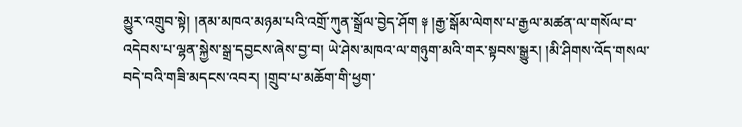མྱུར་འགྲུབ་སྟེ། །ནམ་མཁའ་མཉམ་པའི་འགྲོ་ཀུན་སྒྲོལ་བྱེད་ཤོག ༈ །རྒྱ་སྒོམ་ལེགས་པ་རྒྱལ་མཚན་ལ་གསོལ་བ་འདེབས་པ་ལྷན་སྐྱེས་སྒྲ་དབྱངས་ཞེས་བྱ་བ། ཡེ་ཤེས་མཁའ་ལ་གཉུག་མའི་གར་སྟབས་སྒྱུར། །མི་ཤིགས་འོད་གསལ་བདེ་བའི་གཟི་མདངས་འབར། །གྲུབ་པ་མཆོག་གི་ཕྱག་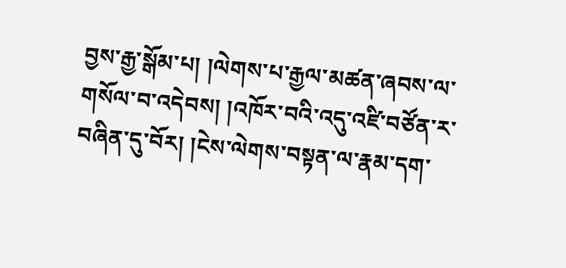བྱས་རྒྱ་སྒོམ་པ། །ལེགས་པ་རྒྱལ་མཚན་ཞབས་ལ་གསོལ་བ་འདེབས། །འཁོར་བའི་འདུ་འཛི་བཙོན་ར་བཞིན་དུ་བོར། །ངེས་ལེགས་བསྟན་ལ་རྣམ་དག་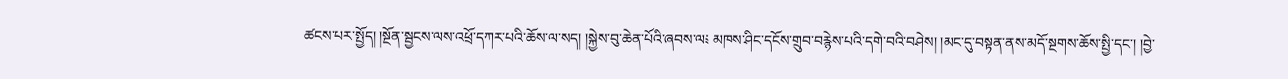ཚངས་པར་སྤྱོད། །སྔོན་སྦྱངས་ལས་འཕྲོ་དཀར་པའི་ཆོས་ལ་སད། །སྐྱེས་བུ་ཆེན་པོའི་ཞབས་ལ༴ མཁས་ཤིང་དངོས་གྲུབ་བརྙེས་པའི་དགེ་བའི་བཤེས། །མང་དུ་བསྟན་ནས་མདོ་སྔགས་ཆོས་སྤྱི་དང་། །བྱེ་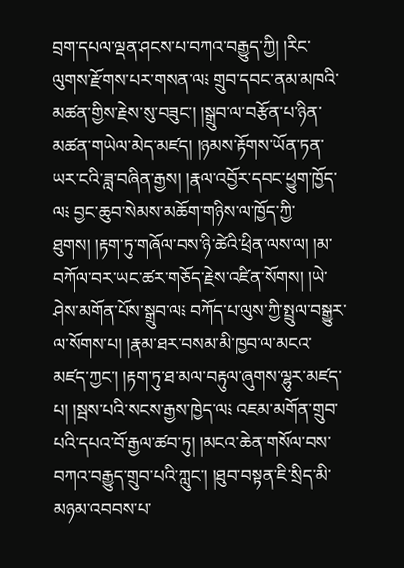བྲག་དཔལ་ལྡན་ཤངས་པ་བཀའ་བརྒྱུད་ཀྱི། །རིང་ལུགས་རྫོགས་པར་གསན་ལ༴ གྲུབ་དབང་ནམ་མཁའི་མཚན་གྱིས་རྗེས་སུ་བཟུང་། །སྒྲུབ་ལ་བརྩོན་པ་ཉིན་མཚན་གཡེལ་མེད་མཛད། །ཉམས་རྟོགས་ཡོན་ཏན་ཡར་ངའི་ཟླ་བཞིན་རྒྱས། །རྣལ་འབྱོར་དབང་ཕྱུག་ཁྱོད་ལ༴ བྱང་ཆུབ་སེམས་མཆོག་གཉིས་ལ་ཁྱོད་ཀྱི་ཐུགས། །རྟག་ཏུ་གཞོལ་བས་ཉི་ཚེའི་ཕྲིན་ལས་ལ། །མ་བཀོལ་བར་ཡང་ཚར་གཅོད་རྗེས་འཛིན་སོགས། །ཡེ་ཤེས་མགོན་པོས་སྒྲུབ་ལ༴ བཀོད་པ་ལུས་ཀྱི་སྤྲུལ་བསྒྱུར་ལ་སོགས་པ། །རྣམ་ཐར་བསམ་མི་ཁྱབ་ལ་མངའ་མཛད་ཀྱང་། །རྟག་ཏུ་ཐ་མལ་བརྟུལ་ཞུགས་ལྷུར་མཛད་པ། །སྦས་པའི་སངས་རྒྱས་ཁྱེད་ལ༴ འཇམ་མགོན་གྲུབ་པའི་དཔའ་བོ་རྒྱལ་ཚབ་ཏུ། །མངའ་ཆེན་གསོལ་བས་བཀའ་བརྒྱུད་གྲུབ་པའི་ཀླུང་། །ཐུབ་བསྟན་ཇི་སྲིད་མི་མཉམ་འབབས་པ་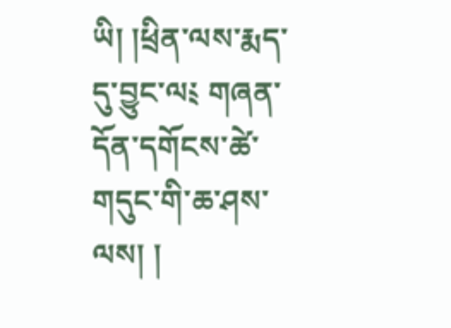ཡི། །ཕྲིན་ལས་རྨད་དུ་བྱུང་ལ༴ གཞན་དོན་དགོངས་ཚེ་གདུང་གི་ཆ་ཤས་ལས། །